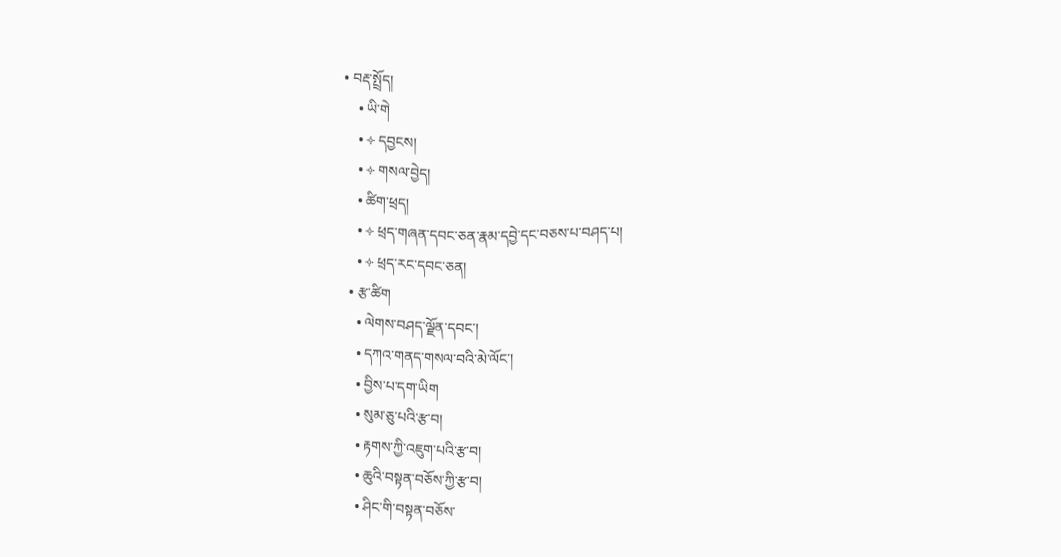• བརྡ་སྤྲོད།
    • ཡི་གེ
    • ༓ དབྱངས།
    • ༓ གསལ་བྱེད།
    • ཚིག་ཕྲད།
    • ༓ ཕྲད་གཞན་དབང་ཅན་རྣམ་དབྱེ་དང་བཅས་པ་བཤད་པ།
    • ༓ ཕྲད་རང་དབང་ཅན།
  • རྩ་ཚིག
    • ལེགས་བཤད་ལྗོན་དབང་།
    • དཀའ་གནད་གསལ་བའི་མེ་ལོང་།
    • བྱིས་པ་དག་ཡིག
    • སུམ་ཅུ་པའི་རྩ་བ།
    • རྟགས་ཀྱི་འཇུག་པའི་རྩ་བ།
    • ཆུའི་བསྟན་བཅོས་ཀྱི་རྩ་བ།
    • ཤིང་གི་བསྟན་བཅོས་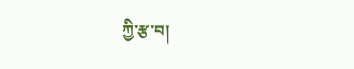ཀྱི་རྩ་བ།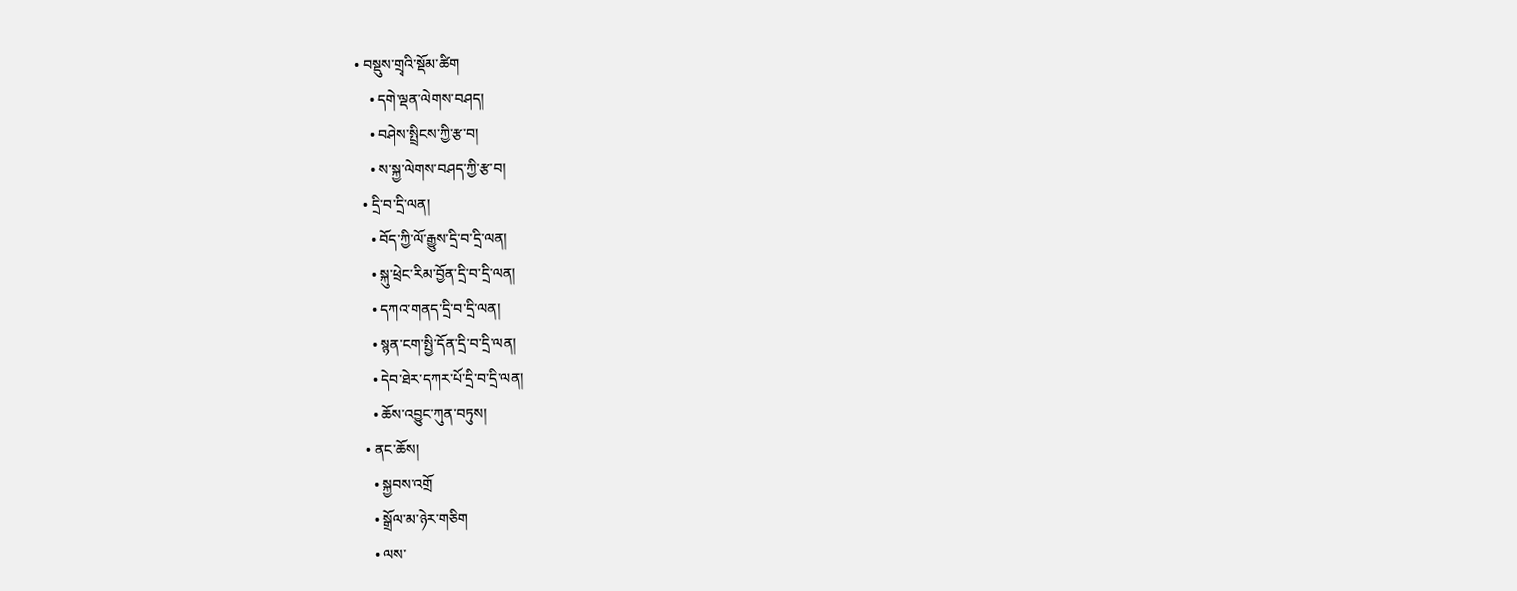• བསྡུས་གྲྭའི་སྡོམ་ཚིག
    • དགེ་ལྡན་ལེགས་བཤད།
    • བཤེས་སྤྲིངས་ཀྱི་རྩ་བ།
    • ས་སྐྱ་ལེགས་བཤད་ཀྱི་རྩ་བ།
  • དྲི་བ་དྲི་ལན།
    • བོད་ཀྱི་ལོ་རྒྱུས་དྲི་བ་དྲི་ལན།
    • སྐུ་ཕྲེང་རིམ་བྱོན་དྲི་བ་དྲི་ལན།
    • དཀའ་གནད་དྲི་བ་དྲི་ལན།
    • སྙན་ངག་སྤྱི་དོན་དྲི་བ་དྲི་ལན།
    • དེབ་ཐེར་དཀར་པོ་དྲི་བ་དྲི་ལན།
    • ཆོས་འབྱུང་ཀུན་བཏུས།
  • ནང་ཆོས།
    • སྐྱབས་འགྲོ
    • སྒྲོལ་མ་ཉེར་གཅིག
    • ལས་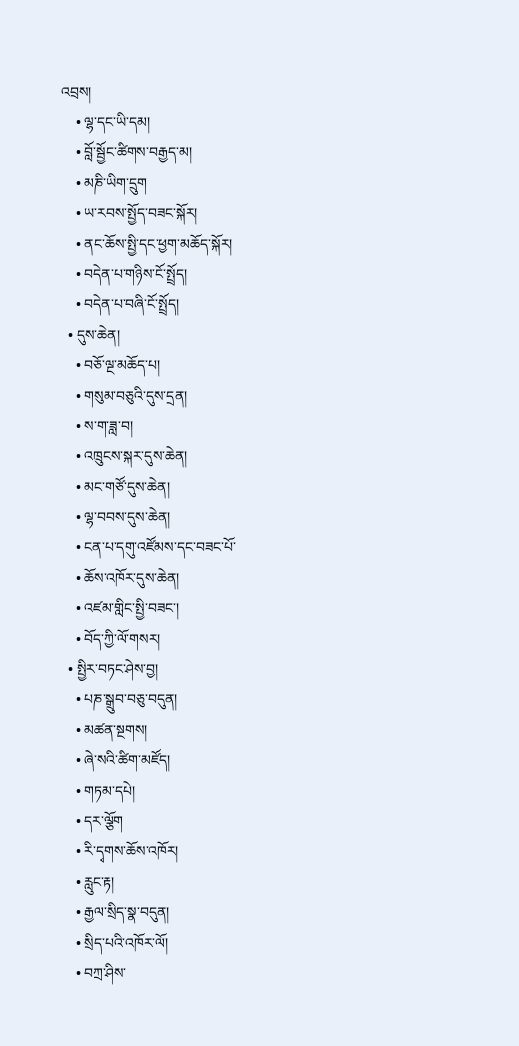འབྲས།
    • ལྷ་དང་ཡི་དམ།
    • བློ་སྦྱོང་ཚིགས་བརྒྱད་མ།
    • མཎི་ཡིག་དྲུག
    • ཡ་རབས་སྤྱོད་བཟང་སྐོར།
    • ནང་ཆོས་སྤྱི་དང་ཕྱག་མཆོད་སྐོར།
    • བདེན་པ་གཉིས་ངོ་སྤྲོད།
    • བདེན་པ་བཞི་ངོ་སྤྲོད།
  • དུས་ཆེན།
    • བཅོ་ལྔ་མཆོད་པ།
    • གསུམ་བཅུའི་དུས་དྲན།
    • ས་ག་ཟླ་བ།
    • འཁྲུངས་སྐར་དུས་ཆེན།
    • མང་གཙོ་དུས་ཆེན།
    • ལྷ་བབས་དུས་ཆེན།
    • ངན་པ་དགུ་འཛོམས་དང་བཟང་པོ་
    • ཆོས་འཁོར་དུས་ཆེན།
    • འཛམ་གླིང་སྤྱི་བཟང་།
    • བོད་ཀྱི་ལོ་གསར།
  • སྤྱིར་བཏང་ཤེས་བྱ།
    • པཎ་སྒྲུབ་བཅུ་བདུན།
    • མཚན་སྔགས།
    • ཞེ་སའི་ཚིག་མཛོད།
    • གཏམ་དཔེ།
    • དར་ལྕོག
    • རི་དྭགས་ཆོས་འཁོར།
    • རླུང་རྟ།
    • རྒྱལ་སྲིད་སྣ་བདུན།
    • སྲིད་པའི་འཁོར་ལོ།
    • བཀྲ་ཤིས་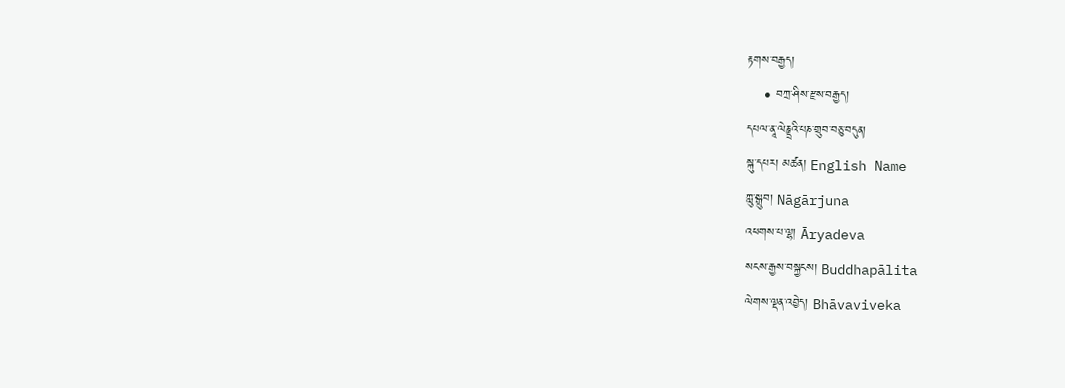རྟགས་བརྒྱད།
    • བཀྲ་ཤིས་རྫས་བརྒྱད།
དཔལ་ནཱ་ལེཎྡྲའི་པཎ་གྲུབ་བཅུ་བདུན།
སྐུ་དཔར། མཚན། English Name
ཀླུ་སྒྲུབ། Nāgārjuna
འཕགས་པ་ལྷ། Āryadeva
སངས་རྒྱས་བསྐྱངས། Buddhapālita
ལེགས་ལྡན་འབྱེད། Bhāvaviveka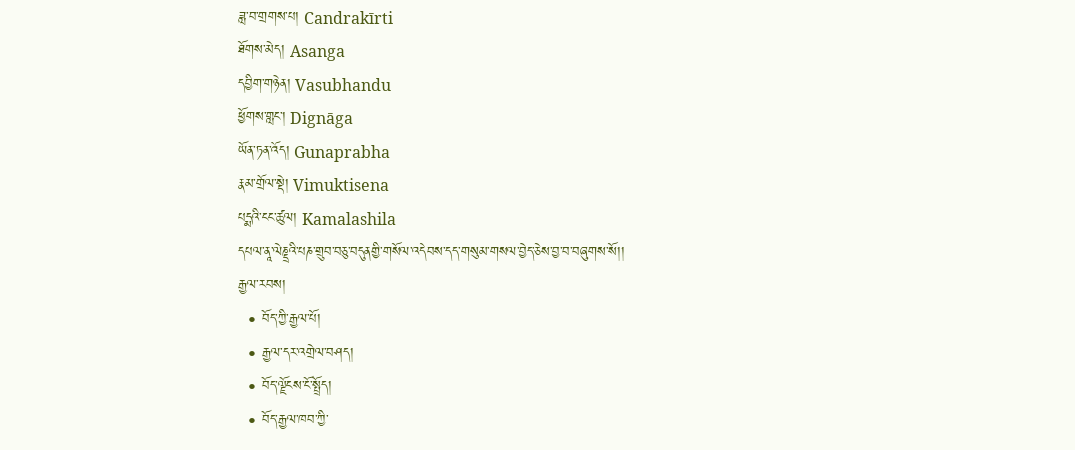ཟླ་བ་གྲགས་པ། Candrakīrti
ཐོགས་མེད། Asanga
དབྱིག་གཉེན། Vasubhandu
ཕྱོགས་གླང་། Dignāga
ཡོན་ཏན་འོད། Gunaprabha
རྣམ་གྲོལ་སྡེ། Vimuktisena
པདྨའི་ངང་ཚུལ། Kamalashila
དཔལ་ནཱ་ལེཎྡྲའི་པཎ་གྲུབ་བཅུ་བདུནགྱི་གསོལ་འདེབས་དད་གསུམ་གསལ་བྱེད་ཅེས་བྱ་བ་བཞུགས་སོ།།
རྒྱལ་རབས།
  • བོད་ཀྱི་རྒྱལ་པོ།
  • རྒྱལ་དར་འགྲེལ་བཤད།
  • བོད་ལྗོངས་ངོ་སྤྲོད།
  • བོད་རྒྱལ་ཁབ་ཀྱི་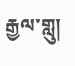རྒྱལ་གླུ།